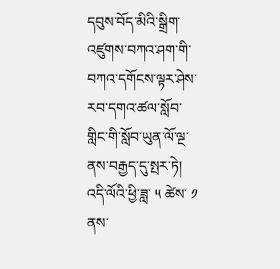དབུས་བོད་མིའི་སྒྲིག་འཛུགས་བཀའ་ཤག་གི་བཀའ་དགོངས་ལྟར་ཤེས་རབ་དགའ་ཚལ་སློབ་གླིང་གི་སློབ་ཡུན་ལོ་ལྔ་ནས་བརྒྱད་དུ་སྤར་ཏེ། འདི་ལོའི་ཕྱི་ཟླ་ ༥ ཚེས་ ༡ ནས་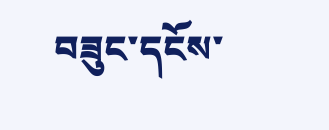བཟུང་དངོས་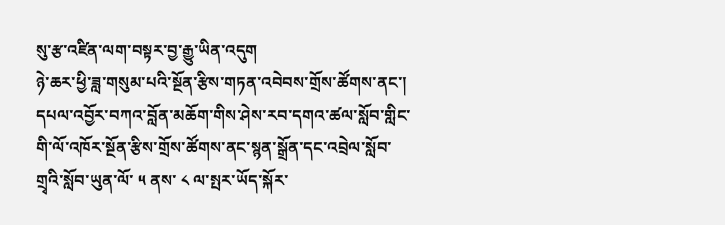སུ་རྩ་འཛིན་ལག་བསྟར་བྱ་རྒྱུ་ཡིན་འདུག
ཉེ་ཆར་ཕྱི་ཟླ་གསུམ་པའི་སྔོན་རྩིས་གཏན་འབེབས་གྲོས་ཚོགས་ནང་། དཔལ་འབྱོར་བཀའ་བློན་མཆོག་གིས་ཤེས་རབ་དགའ་ཚལ་སློབ་གླིང་གི་ལོ་འཁོར་སྔོན་རྩིས་གྲོས་ཚོགས་ནང་སྙན་སྒྲོན་དང་འབྲེལ་སློབ་གྲྭའི་སློབ་ཡུན་ལོ་ ༥ ནས་ ༨ ལ་སྤར་ཡོད་སྐོར་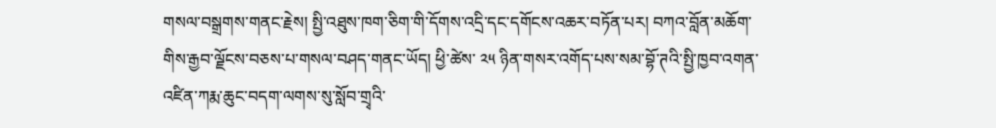གསལ་བསྒྲགས་གནང་རྗེས། སྤྱི་འཐུས་ཁག་ཅིག་གི་དོགས་འདྲི་དང་དགོངས་འཆར་བཏོན་པར། བཀའ་བློན་མཆོག་གིས་རྒྱབ་ལྗོངས་བཅས་པ་གསལ་བཤད་གནང་ཡོད། ཕྱི་ཚེས་ ༢༥ ཉིན་གསར་འགོད་པས་སམ་བྷོ་ཊའི་སྤྱི་ཁྱབ་འགན་འཛིན་ཀརྨ་ཆུང་བདག་ལགས་སུ་སློབ་གྲྭའི་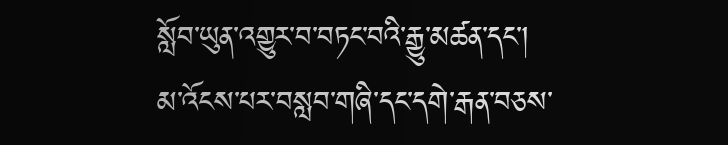སློབ་ཡུན་འགྱུར་བ་བཏང་བའི་རྒྱུ་མཚན་དང་། མ་འོངས་པར་བསླབ་གཞི་དང་དགེ་རྒན་བཅས་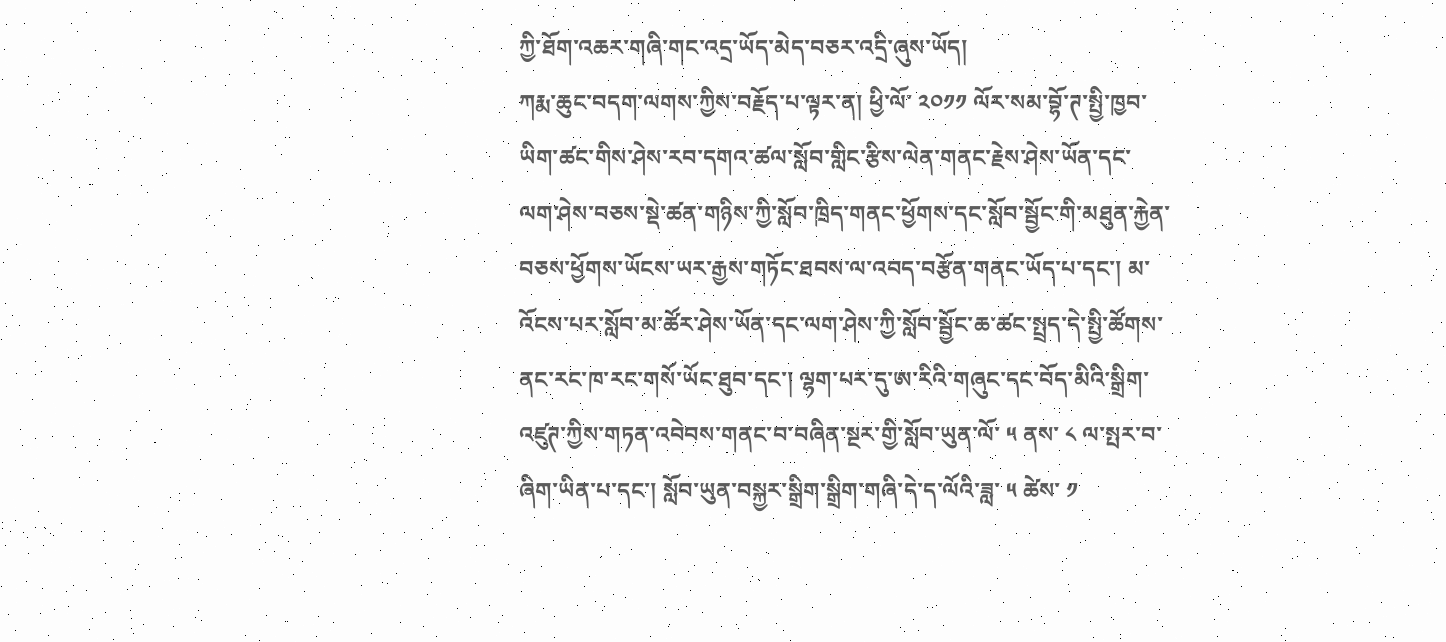ཀྱི་ཐོག་འཆར་གཞི་གང་འདྲ་ཡོད་མེད་བཅར་འདྲི་ཞུས་ཡོད།
ཀརྨ་ཆུང་བདག་ལགས་ཀྱིས་བརྗོད་པ་ལྟར་ན། ཕྱི་ལོ་ ༢༠༡༡ ལོར་སམ་བྷོ་ཊ་སྤྱི་ཁྱབ་ཡིག་ཚང་གིས་ཤེས་རབ་དགའ་ཚལ་སློབ་གླིང་རྩིས་ལེན་གནང་རྗེས་ཤེས་ཡོན་དང་ལག་ཤེས་བཅས་སྡེ་ཚན་གཉིས་ཀྱི་སློབ་ཁྲིད་གནང་ཕྱོགས་དང་སློབ་སྦྱོང་གི་མཐུན་རྐྱེན་བཅས་ཕྱོགས་ཡོངས་ཡར་རྒྱས་གཏོང་ཐབས་ལ་འབད་བརྩོན་གནང་ཡོད་པ་དང་། མ་འོངས་པར་སློབ་མ་ཚོར་ཤེས་ཡོན་དང་ལག་ཤེས་ཀྱི་སློབ་སྦྱོང་ཆ་ཚང་སྤྲད་དེ་སྤྱི་ཚོགས་ནང་རང་ཁ་རང་གསོ་ཡོང་ཐུབ་དང་། ལྷག་པར་དུ་ཨ་རིའི་གཞུང་དང་བོད་མིའི་སྒྲིག་འཛུཊ་ཀྱིས་གཏན་འབེབས་གནང་བ་བཞིན་སྔར་གྱི་སློབ་ཡུན་ལོ་ ༥ ནས་ ༨ ལ་སྤར་བ་ཞིག་ཡིན་པ་དང་། སློབ་ཡུན་བསྐྱར་སྒྲིག་སྒྲིག་གཞི་དེ་ད་ལོའི་ཟླ་ ༥ ཚེས་ ༡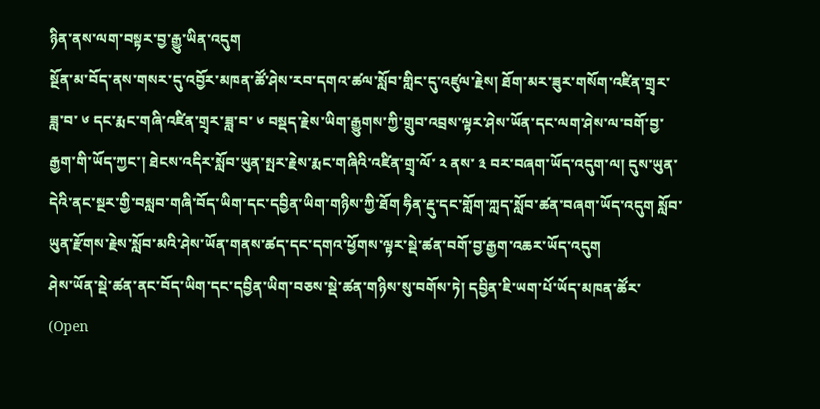ཉིན་ནས་ལག་བསྟར་བྱ་རྒྱུ་ཡིན་འདུག
སྔོན་མ་བོད་ནས་གསར་དུ་འབྱོར་མཁན་ཚོ་ཤེས་རབ་དགའ་ཚལ་སློབ་གླིང་དུ་འཛུལ་རྗེས། ཐོག་མར་ཟུར་གསོག་འཛིན་གྲྭར་ཟླ་བ་ ༦ དང་རྨང་གཞི་འཛིན་གྲྭར་ཟླ་བ་ ༦ བསྡད་རྗེས་ཡིག་རྒྱུགས་ཀྱི་གྲུབ་འབྲས་ལྟར་ཤེས་ཡོན་དང་ལག་ཤེས་ལ་བགོ་བྱ་རྒྱག་གི་ཡོད་ཀྱང་། ཐེངས་འདིར་སློབ་ཡུན་སྤར་རྗེས་རྨང་གཞིའི་འཛིན་གྲྭ་ལོ་ ༢ ནས་ ༣ བར་བཞག་ཡོད་འདུག་ལ། དུས་ཡུན་དེའི་ནང་སྔར་གྱི་བསླབ་གཞི་བོད་ཡིག་དང་དབྱིན་ཡིག་གཉིས་ཀྱི་ཐོག ཧིན་རྡུ་དང་གློག་ཀླད་སློབ་ཚན་བཞག་ཡོད་འདུག སློབ་ཡུན་རྫོགས་རྗེས་སློབ་མའི་ཤེས་ཡོན་གནས་ཚད་དང་དགའ་ཕྱོགས་ལྟར་སྡེ་ཚན་བགོ་བྱ་རྒྱག་འཆར་ཡོད་འདུག
ཤེས་ཡོན་སྡེ་ཚན་ནང་བོད་ཡིག་དང་དབྱིན་ཡིག་བཅས་སྡེ་ཚན་གཉིས་སུ་བགོས་ཏེ། དབྱིན་ཇི་ཡག་པོ་ཡོད་མཁན་ཚོར་ (Open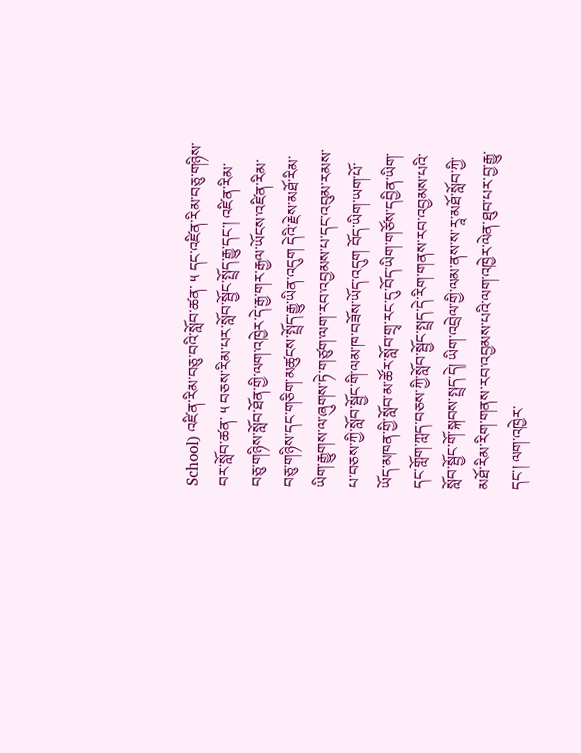School) འཛིན་རིམ་བཅུ་བའི་སློབ་ཚན་ ༥ དང་འཛིན་རིམ་བཅུ་གཉིས་བར་སློབ་ཚན་ ༥ བཅས་རིམ་པར་སློབ་སྦྱོང་སྤྲོད་རྒྱུ་དང་། འཛིན་རིམ་བཅུ་གཉིས་སློབ་ཐོན་གྱི་ལག་འཁྱེར་དེ་རྒྱ་གར་རྒྱལ་ཡོངས་འཛིན་རིམ་བཅུ་གཉིས་དང་གཅིག་མཚུངས་སྤྲོད་རྒྱུ་ཡིན་འདུག དེའི་རྗེས་མཐོ་རིམ་ཡིག་རྒྱུགས་ལ་ཞུགས་ཏེ་གཙུག་ལག་རབ་འབྱམས་པ་དང་འབུམ་རམས་པ་བཅས་ཀྱི་སློབ་སྦྱོང་གི་ལམ་ཁ་བཟོས་ཡོད་འདུག བོད་ཡིག་ཡག་པོ་ཡོད་མཁན་གྱི་སློབ་མ་ཚོར་སློབ་གྲྭ་རང་དུ་བོད་ཡིག་གཙོས་དབྱིན་ཡིག་དང་གློག་ཀླད་བཅས་ཀྱི་སློབ་སྦྱོང་སྤྲད་དེ་རིག་གནས་རབ་འབྱམས་པའི་སློབ་སྦྱོང་གོ་སྐབས་སྤྲད་དེ། ཡིག་འབྲེལ་གྱི་ལམ་ནས་ས་རཱ་མཐོ་སློབ་ཀྱི་མཐོ་རིམ་རིག་གནས་རབ་འབྱམས་པའི་ལག་འཁྱེར་ལེན་ཐུབ་པར་བྱ་རྒྱུ་དང་། ལག་འཁྱེར་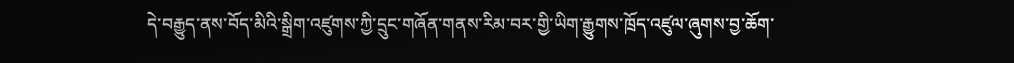དེ་བརྒྱུད་ནས་བོད་མིའི་སྒྲིག་འཛུགས་ཀྱི་དྲུང་གཞོན་གནས་རིམ་བར་གྱི་ཡིག་རྒྱུགས་ཁྲོད་འཛུལ་ཞུགས་བྱ་ཆོག་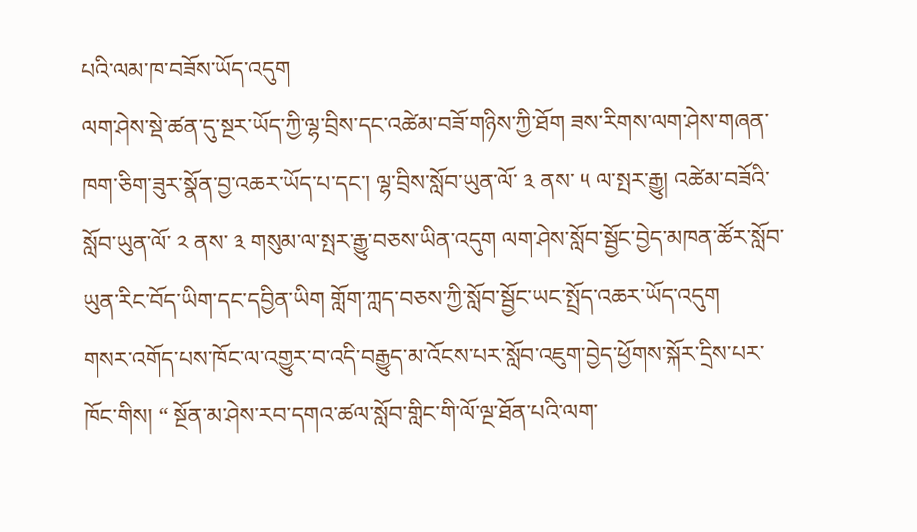པའི་ལམ་ཁ་བཟོས་ཡོད་འདུག
ལག་ཤེས་སྡེ་ཚན་དུ་སྔར་ཡོད་ཀྱི་ལྷ་བྲིས་དང་འཚེམ་བཟོ་གཉིས་ཀྱི་ཐོག ཟས་རིགས་ལག་ཤེས་གཞན་ཁག་ཅིག་ཟུར་སྣོན་བྱ་འཆར་ཡོད་པ་དང་། ལྷ་བྲིས་སློབ་ཡུན་ལོ་ ༣ ནས་ ༥ ལ་སྤར་རྒྱུ། འཚེམ་བཟོའི་སློབ་ཡུན་ལོ་ ༢ ནས་ ༣ གསུམ་ལ་སྤར་རྒྱུ་བཅས་ཡིན་འདུག ལག་ཤེས་སློབ་སྦྱོང་བྱེད་མཁན་ཚོར་སློབ་ཡུན་རིང་བོད་ཡིག་དང་དབྱིན་ཡིག གློག་ཀླད་བཅས་ཀྱི་སློབ་སྦྱོང་ཡང་སྤྲོད་འཆར་ཡོད་འདུག
གསར་འགོད་པས་ཁོང་ལ་འགྱུར་བ་འདི་བརྒྱུད་མ་འོངས་པར་སློབ་འཇུག་བྱེད་ཕྱོགས་སྐོར་དྲིས་པར་ཁོང་གིས། “ སྔོན་མ་ཤེས་རབ་དགའ་ཚལ་སློབ་གླིང་གི་ལོ་ལྔ་ཐོན་པའི་ལག་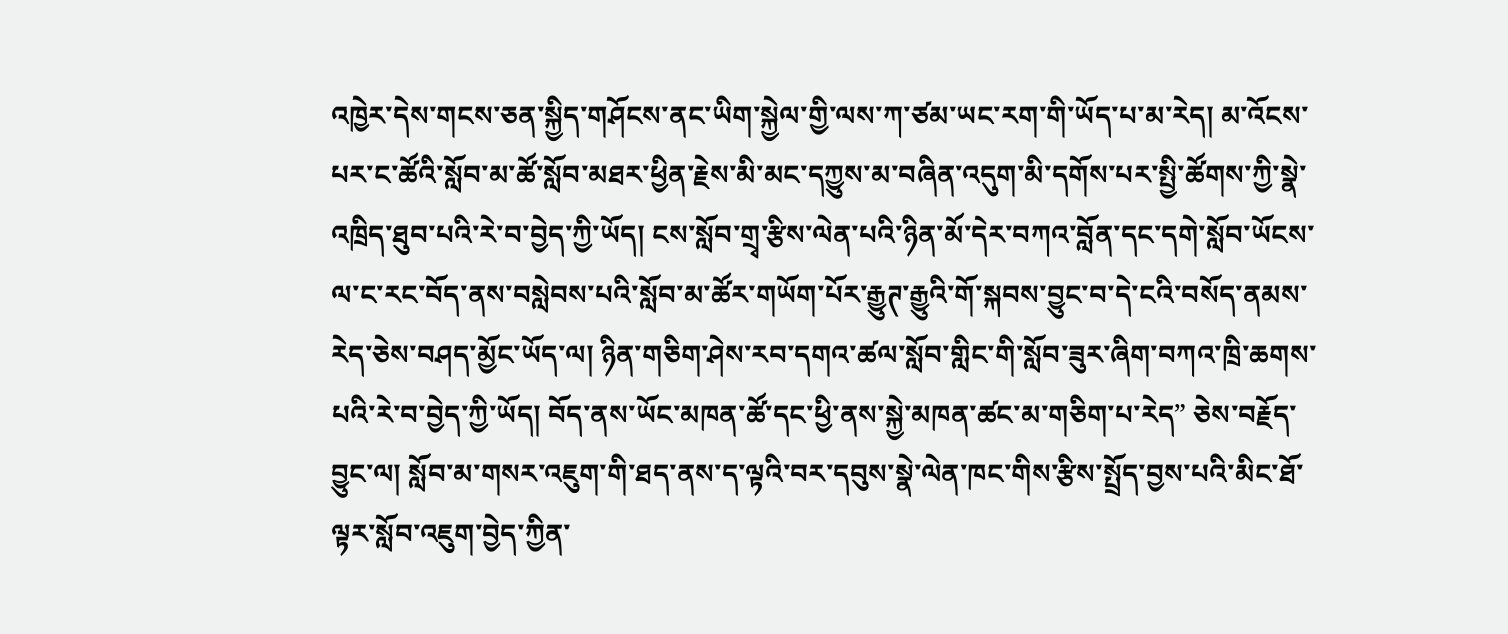འཁྱེར་དེས་གངས་ཅན་སྐྱིད་གཤོངས་ནང་ཡིག་སྐྱེལ་གྱི་ལས་ཀ་ཙམ་ཡང་རག་གི་ཡོད་པ་མ་རེད། མ་འོངས་པར་ང་ཚོའི་སློབ་མ་ཚོ་སློབ་མཐར་ཕྱིན་རྗེས་མི་མང་དཀྱུས་མ་བཞིན་འདུག་མི་དགོས་པར་སྤྱི་ཚོགས་ཀྱི་སྣེ་འཁྲིད་ཐུབ་པའི་རེ་བ་བྱེད་ཀྱི་ཡོད། ངས་སློབ་གྲྭ་རྩིས་ལེན་པའི་ཉིན་མོ་དེར་བཀའ་བློན་དང་དགེ་སློབ་ཡོངས་ལ་ང་རང་བོད་ནས་བསླེབས་པའི་སློབ་མ་ཚོར་གཡོག་པོར་རྒྱུཊ་རྒྱུའི་གོ་སྐབས་བྱུང་བ་དེ་ངའི་བསོད་ནམས་རེད་ཅེས་བཤད་མྱོང་ཡོད་ལ། ཉིན་གཅིག་ཤེས་རབ་དགའ་ཚལ་སློབ་གླིང་གི་སློབ་ཟུར་ཞིག་བཀའ་ཁྲི་ཆགས་པའི་རེ་བ་བྱེད་ཀྱི་ཡོད། བོད་ནས་ཡོང་མཁན་ཚོ་དང་ཕྱི་ནས་སྐྱེ་མཁན་ཚང་མ་གཅིག་པ་རེད” ཅེས་བརྗོད་བྱུང་ལ། སློབ་མ་གསར་འཇུག་གི་ཐད་ནས་ད་ལྟའི་བར་དབུས་སྣེ་ལེན་ཁང་གིས་རྩིས་སྤྲོད་བྱས་པའི་མིང་ཐོ་ལྟར་སློབ་འཇུག་བྱེད་ཀྱིན་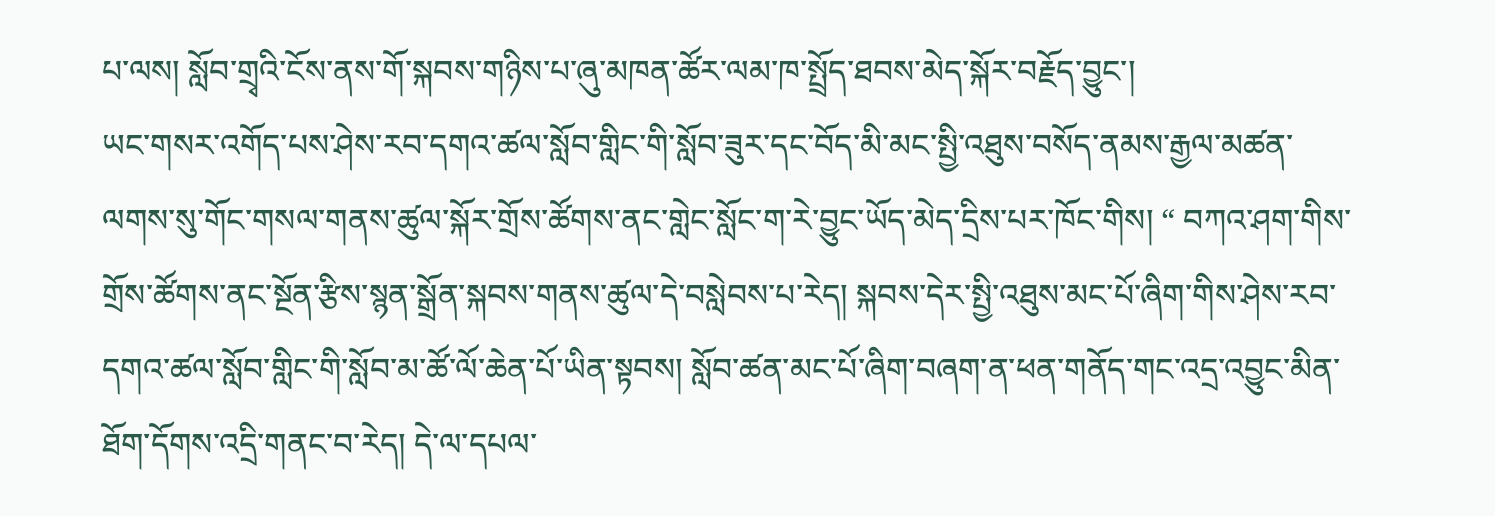པ་ལས། སློབ་གྲྭའི་ངོས་ནས་གོ་སྐབས་གཉིས་པ་ཞུ་མཁན་ཚོར་ལམ་ཁ་སྤྲོད་ཐབས་མེད་སྐོར་བརྗོད་བྱུང་།
ཡང་གསར་འགོད་པས་ཤེས་རབ་དགའ་ཚལ་སློབ་གླིང་གི་སློབ་ཟུར་དང་བོད་མི་མང་སྤྱི་འཐུས་བསོད་ནམས་རྒྱལ་མཚན་ལགས་སུ་གོང་གསལ་གནས་ཚུལ་སྐོར་གྲོས་ཚོགས་ནང་གླེང་སློང་ག་རེ་བྱུང་ཡོད་མེད་དྲིས་པར་ཁོང་གིས། “ བཀའ་ཤག་གིས་གྲོས་ཚོགས་ནང་སྔོན་རྩིས་སྙན་སྒྲོན་སྐབས་གནས་ཚུལ་དེ་བསླེབས་པ་རེད། སྐབས་དེར་སྤྱི་འཐུས་མང་པོ་ཞིག་གིས་ཤེས་རབ་དགའ་ཚལ་སློབ་གླིང་གི་སློབ་མ་ཚོ་ལོ་ཆེན་པོ་ཡིན་སྟབས། སློབ་ཚན་མང་པོ་ཞིག་བཞག་ན་ཕན་གནོད་གང་འདྲ་འབྱུང་མིན་ཐོག་དོགས་འདྲི་གནང་བ་རེད། དེ་ལ་དཔལ་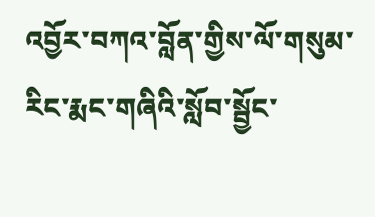འབྱོར་བཀའ་བློན་གྱིས་ལོ་གསུམ་རིང་རྨང་གཞིའི་སློབ་སྦྱོང་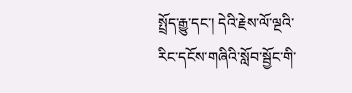སྤྲོད་རྒྱུ་དང་། དེའི་རྗེས་ལོ་ལྔའི་རིང་དངོས་གཞིའི་སློབ་སྦྱོང་གི་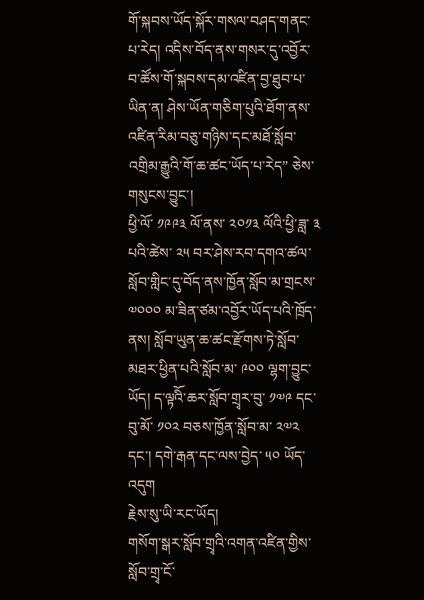གོ་སྐབས་ཡོད་སྐོར་གསལ་བཤད་གནང་པ་རེད། འདིས་བོད་ནས་གསར་དུ་འབྱོར་བ་ཚོས་གོ་སྐབས་དམ་འཛིན་བྱ་ཐུབ་པ་ཡིན་ན། ཤེས་ཡོན་གཅིག་པུའི་ཐོག་ནས་འཛིན་རིམ་བཅུ་གཉིས་དང་མཐོ་སློབ་འགྲིམ་རྒྱུའི་གོ་ཆ་ཚང་ཡོད་པ་རེད” ཅེས་གསུངས་བྱུང་།
ཕྱི་ལོ་ ༡༩༩༣ ལོ་ནས་ ༢༠༡༣ ལོའི་ཕྱི་ཟླ་ ༣ པའི་ཚེས་ ༢༥ བར་ཤེས་རབ་དགའ་ཚལ་སློབ་གླིང་དུ་བོད་ནས་ཁྱོན་སློབ་མ་གྲངས་ ༧༠༠༠ མ་ཟིན་ཙམ་འབྱོར་ཡོད་པའི་ཁྲོད་ནས། སློབ་ཡུན་ཆ་ཚང་རྫོགས་ཏེ་སློབ་མཐར་ཕྱིན་པའི་སློབ་མ་ ༩༠༠ ལྷག་བྱུང་ཡོད། ད་ལྟའིོ་ཆར་སློབ་གྲྭར་བུ་ ༡༧༩ དང་བུ་མོ་ ༡༠༢ བཅས་ཁྱོན་སློབ་མ་ ༢༧༢ དང་། དགེ་རྒན་དང་ལས་བྱེད་ ༥༠ ཡོད་འདུག
རྗེས་སུ་ཡི་རང་ཡོད།
གསོག་སྒར་སློབ་གྲྭའི་འགན་འཛིན་གྱིས་སློབ་གྲྭ་ངོ་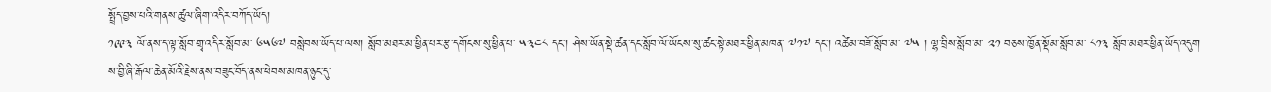སྤྲོད་བྱས་པའི་གནས་ཚུལ་ཞིག་འདིར་བཀོད་ཡོད།
༡༩༩༣ ལོ་ནས་ད་ལྟ་སློབ་གྲྭ་འདིར་སློབ་མ་ ༦༥༦༧ བསླེབས་ཡོད་པ་ལས། སློབ་མཐར་མ་ཕྱིན་པར་རྩ་དགོངས་སུ་ཕྱིན་པ་ ༥༣༤༨ དང་། ཤེས་ཡོན་སྡེ་ཚན་དང་སློབ་ལོ་ཡོངས་སུ་ཚང་སྟེ་མཐར་ཕྱིན་མཁན་ ༧༡༧ དང་། འཚེམ་བཟོ་སློབ་མ་ ༧༥ ། ལྷ་བྲིས་སློབ་མ་ ༢༡ བཅས་ཁྱོན་སྡོམ་སློབ་མ་ ༨༡༣ སློབ་མཐར་ཕྱིན་ཡོད་འདུག
ས་བྱི་ཞི་རྒོལ་ཆེན་མོའི་རྗེས་ནས་བཟུང་བོད་ནས་ཕེབས་མཁན་ཉུང་དུ་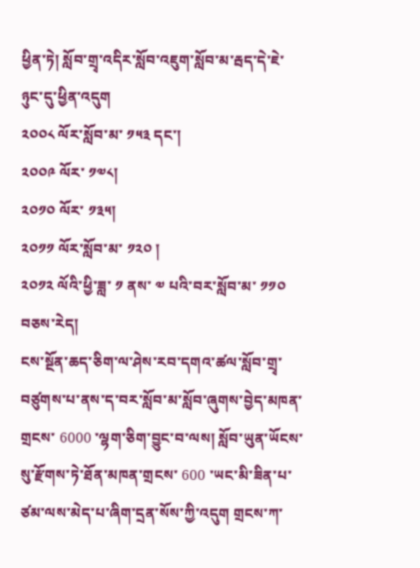ཕྱིན་ཏེ། སློབ་གྲྭ་འདིར་སློབ་འཇུག་སློབ་མ་རྦད་དེ་ཇེ་ཉུང་དུ་ཕྱིན་འདུག
༢༠༠༨ ལོར་སློབ་མ་ ༡༥༣ དང་།
༢༠༠༩ ལོར་ ༡༧༨།
༢༠༡༠ ལོར་ ༡༣༥།
༢༠༡༡ ལོར་སློབ་མ་ ༡༢༠ །
༢༠༡༢ ལོའི་ཕྱི་ཟླ་ ༡ ནས་ ༧ པའི་བར་སློབ་མ་ ༡༡༠ བཅས་རེད།
ངས་སྔོན་ཆད་ཅིག་ལ་ཤེས་རབ་དགའ་ཚལ་སློབ་གྲྭ་བཙུགས་པ་ནས་ད་བར་སློབ་མ་སློབ་ཞུགས་བྱེད་མཁན་གྲངས་ 6000 ་ལྷག་ཅིག་བྱུང་བ་ལས། སློབ་ཡུན་ཡོངས་སུ་རྫོགས་ཏེ་ཐོན་མཁན་གྲངས་ 600 ་ཡང་མི་ཟིན་པ་ཙམ་ལས་མེད་པ་ཞིག་དྲན་སོས་ཀྱི་འདུག གྲངས་ཀ་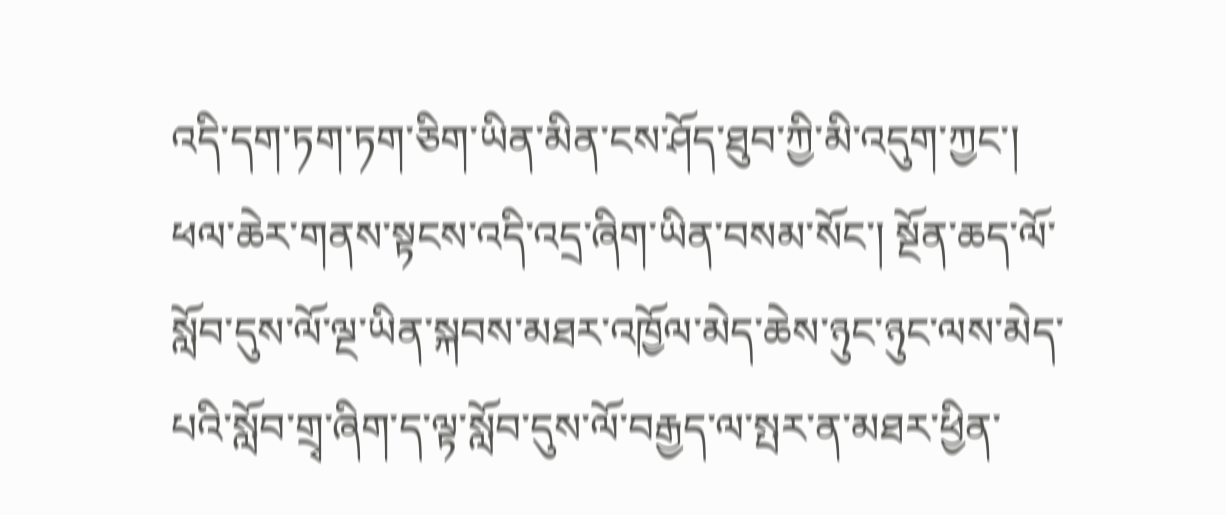འདི་དག་ཏག་ཏག་ཅིག་ཡིན་མིན་ངས་ཤོད་ཐུབ་ཀྱི་མི་འདུག་ཀྱང་། ཕལ་ཆེར་གནས་སྟངས་འདི་འདྲ་ཞིག་ཡིན་བསམ་སོང་། སྔོན་ཆད་ལོ་སློབ་དུས་ལོ་ལྔ་ཡིན་སྐབས་མཐར་འཁྱོལ་མེད་ཆེས་ཉུང་ཉུང་ལས་མེད་པའི་སློབ་གྲྭ་ཞིག་ད་ལྟ་སློབ་དུས་ལོ་བརྒྱད་ལ་སྤར་ན་མཐར་ཕྱིན་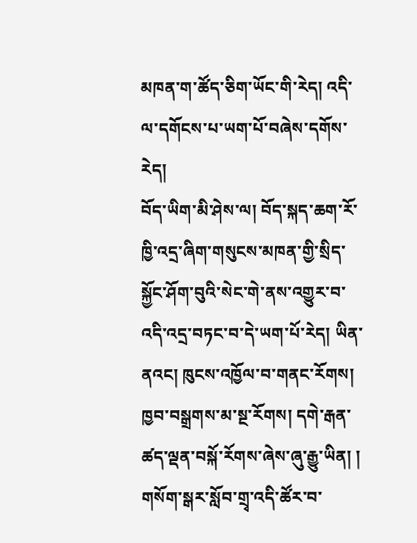མཁན་ག་ཚོད་ཅིག་ཡོང་གི་རེད། འདི་ལ་དགོངས་པ་ཡག་པོ་བཞེས་དགོས་རེད།
བོད་ཡིག་མི་ཤེས་ལ། བོད་སྐད་ཆག་རོ་ཁྱི་འདྲ་ཞིག་གསུངས་མཁན་གྱི་སྲིད་སྐྱོང་ཤོག་བུའི་སེང་གེ་ནས་འགྱུར་བ་འདི་འདྲ་བཏང་བ་དེ་ཡག་པོ་རེད། ཡིན་ནའང། ཁུངས་འཁྱོལ་བ་གནང་རོགས། ཁྱབ་བསྒྲགས་མ་སྔ་རོགས། དགེ་རྒན་ཚད་ལྡན་བསྐོ་རོགས་ཞེས་ཞུ་རྒྱུ་ཡིན། །
གསོག་སྒར་སློབ་གྲྭ་འདི་ཚོར་བ་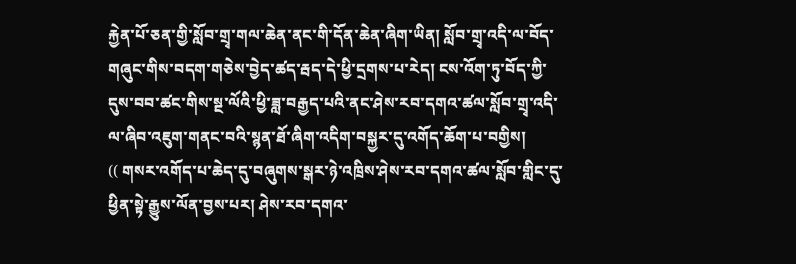རྐྱེན་པོ་ཅན་གྱི་སློབ་གྲྭ་གལ་ཆེན་ནང་གི་དོན་ཆེན་ཞིག་ཡིན། སློབ་གྲྭ་འདི་ལ་བོད་གཞུང་གིས་བདག་གཅེས་བྱེད་ཚད་རྦད་དེ་ཕྱི་དྲགས་པ་རེད། ངས་འོག་ཏུ་བོད་ཀྱི་དུས་བབ་ཚང་གིས་སྔ་ལོའི་ཕྱི་ཟླ་བརྒྱད་པའི་ནང་ཤེས་རབ་དགའ་ཚལ་སློབ་གྲྭ་འདི་ལ་ཞིབ་འཇུག་གནང་བའི་སྙན་ཐོ་ཞིག་འདིག་བསྐྱར་དུ་འགོད་ཆོག་པ་བགྱིས།
(( གསར་འགོད་པ་ཆེད་དུ་བཞུགས་སྒར་ཉེ་འཁྲིས་ཤེས་རབ་དགའ་ཚལ་སློབ་གླིང་དུ་ ཕྱིན་སྟེ་རྒྱུས་ལོན་བྱས་པར། ཤེས་རབ་དགའ་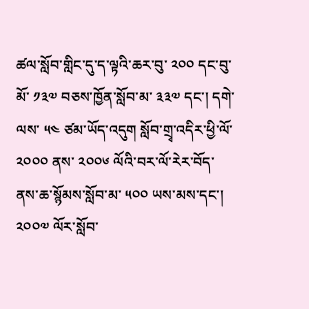ཚལ་སློབ་གླིང་དུ་ད་ལྟའི་ཆར་བུ་ ༢༠༠ དང་བུ་མོ་ ༡༣༧ བཅས་ཁྱོན་སློབ་མ་ ༣༣༧ དང་། དགེ་ལས་ ༥༤ ཙམ་ཡོད་འདུག སློབ་གྲྭ་འདིར་ཕྱི་ལོ་ ༢༠༠༠ ནས་ ༢༠༠༦ ལོའི་བར་ལོ་རེར་བོད་ནས་ཆ་སྙོམས་སློབ་མ་ ༥༠༠ ཡས་མས་དང་། ༢༠༠༧ ལོར་སློབ་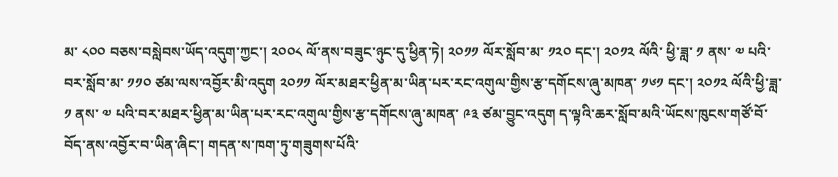མ་ ༨༠༠ བཅས་བསླེབས་ཡོད་འདུག་ཀྱང་། ༢༠༠༨ ལོ་ནས་བཟུང་ཉུང་དུ་ཕྱིན་ཏེ། ༢༠༡༡ ལོར་སློབ་མ་ ༡༢༠ དང་། ༢༠༡༢ ལོའི་ ཕྱི་ཟླ་ ༡ ནས་ ༧ པའི་བར་སློབ་མ་ ༡༡༠ ཙམ་ལས་འབྱོར་མི་འདུག ༢༠༡༡ ལོར་མཐར་ཕྱིན་མ་ཡིན་པར་རང་འགུལ་གྱིས་རྩ་དགོངས་ཞུ་མཁན་ ༡༦༡ དང་། ༢༠༡༢ ལོའི་ཕྱི་ཟླ་ ༡ ནས་ ༧ པའི་བར་མཐར་ཕྱིན་མ་ཡིན་པར་རང་འགུལ་གྱིས་རྩ་དགོངས་ཞུ་མཁན་ ༩༣ ཙམ་བྱུང་འདུག ད་ལྟའི་ཆར་སློབ་མའི་ཡོངས་ཁུངས་གཙོ་བོ་བོད་ནས་འབྱོར་བ་ཡིན་ཞིང་། གདན་ས་ཁག་ཏུ་གཟུགས་པོའི་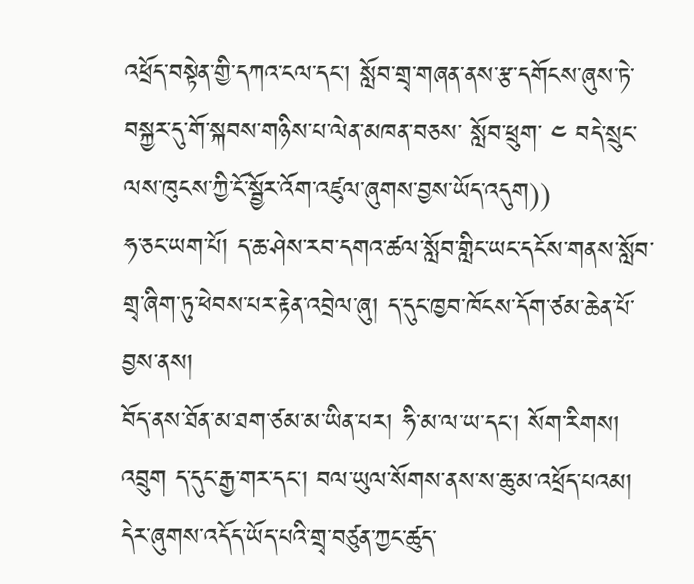འཕྲོད་བསྟེན་གྱི་དཀའ་ངལ་དང་། སློབ་གྲྭ་གཞན་ནས་རྩ་དགོངས་ཞུས་ཏེ་བསྐྱར་དུ་གོ་སྐབས་གཉིས་པ་ལེན་མཁན་བཅས་ སློབ་ཕྲུག་ ༤ བདེ་སྲུང་ལས་ཁུངས་ཀྱི་ངོ་སྦྱོར་འོག་འཛུལ་ཞུགས་བྱས་ཡོད་འདུག))
ཧ་ཅང་ཡག་པོ། ད་ཆ་ཤེས་རབ་དགའ་ཚལ་སློབ་གླིང་ཡང་དངོས་གནས་སློབ་གྲྭ་ཞིག་ཏུ་ཕེབས་པར་རྟེན་འབྲེལ་ཞུ། ད་དུང་ཁྱབ་ཁོངས་དོག་ཙམ་ཆེན་པོ་བྱས་ནས།
བོད་ནས་ཐོན་མ་ཐག་ཙམ་མ་ཡིན་པར། ཧི་མ་ལ་ཡ་དང་། སོག་རིགས། འབྲུག ད་དུང་རྒྱ་གར་དང་། བལ་ཡུལ་སོགས་ནས་ས་ཆུ་མ་འཕྲོད་པའམ། དེར་ཞུགས་འདོད་ཡོད་པའི་གྲྭ་བཙུན་ཀྱང་ཚུད་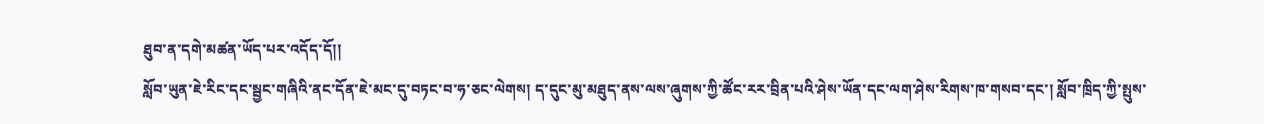ཐུབ་ན་དགེ་མཚན་ཡོད་པར་འདོད་དོ།།
སློབ་ཡུན་ཇེ་རིང་དང་སྦྱང་གཞིའི་ནང་དོན་ཇེ་མང་དུ་བཏང་བ་ཧ་ཅང་ལེགས། ད་དུང་མུ་མཐུད་ནས་ལས་ཞུགས་ཀྱི་ཚོང་རར་བྲིན་པའི་ཤེས་ཡོན་དང་ལག་ཤེས་རིགས་ཁ་གསབ་དང་། སློབ་ཁྲིད་ཀྱི་སྤུས་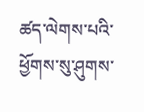ཚད་ལེགས་པའི་ཕྱོགས་སུ་ཤུགས་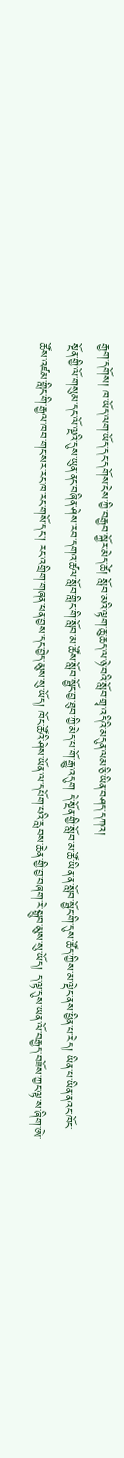རྒྱག་དགོས། ཁ་ཡོད་ལག་ཡོད་དང་དགོས་ངེས་ཀྱི་བརྒྱབ་སྐྱོར་མེད་ཚེ། སློབ་མའི་ལྟག་ཆུ་ཆད་ལ་ཉེ་བའི་སློབ་གྲྭ་འདིའི་མདུན་ལམ་ཅི་ཡིན་བཤད་དཀའ།
སྔོན་གྱི་ལོ་གསུམ་དང་ལོ་ལྔའི་དུས་ཡུན་ནང་བཞིན་ཤེས་རབ་དགའ་ཚལ་སློབ་གླིང་གི་སློབ་མ་ཚོས་སློབ་སྦྱོང་བྱ་ཐུབ་ཀྱི་མེད་པ་གོ་རྒྱུ་འདུག དེ་སྔོན་གྱི་སློབ་མ་ཚོ་ཡིན་ན་སློབ་སྦྱོང་གི་དུས་ཚོད་ཀྱིས་མ་ལྡེང་ནས་ཕྱིན་པ་རེད། ཡིན་པ་ཡིན་ནའང་ཁོང་ཚོས་འཛམ་གླིང་གི་རྒྱལ་ཁབ་གང་སར་རང་ཁ་རང་གསོ་དང་། རང་འགྲིག་གཞན་ཕན་བྱས་དང་བྱེད་མུས་སུ་ཡོད། ཁོང་ཚོའི་ཤེས་ཡོན་ལ་དཔོག་པའི་རླབས་ཆེན་གྱི་བྱ་བཞག་རེ་སྒྲུབ་མུས་སུ་ཡོད། ད་ལྟ་དུས་ཡན་ལོ་བརྒྱད་བཟོས་ཀྱང་ལྟ་ས་ཞིག་ཨེ་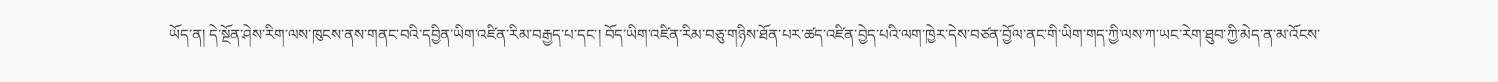ཡོད་ན། དེ་སྔོན་ཤེས་རིག་ལས་ཁུངས་ནས་གནང་བའི་དབྱིན་ཡིག་འཛིན་རིམ་བརྒྱད་པ་དང་། བོད་ཡིག་འཛིན་རིམ་བཅུ་གཉིས་ཐོན་པར་ཚད་འཛིན་བྱེད་པའི་ལག་ཁྱེར་དེས་བཙན་བྱོལ་ནང་གི་ཡིག་གད་ཀྱི་ལས་ཀ་ཡང་རེག་ཐུབ་ཀྱི་མེད་ན་མ་འོངས་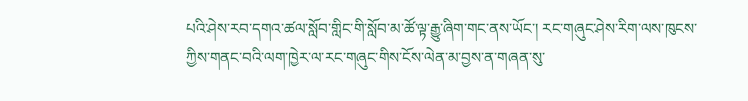པའི་ཤེས་རབ་དགའ་ཚལ་སློབ་གླིང་གི་སློབ་མ་ཚོ་ལྟ་རྒྱུ་ཞིག་གང་ནས་ཡོང་། རང་གཞུང་ཤེས་རིག་ལས་ཁུངས་ཀྱིས་གནང་བའི་ལག་ཁྱེར་ལ་རང་གཞུང་གིས་ངོས་ལེན་མ་བྱས་ན་གཞན་སུ་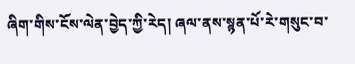ཞིག་གིས་ངོས་ལེན་བྱེད་ཀྱི་རེད། ཞལ་ནས་སྙན་པོ་རེ་གསུང་བ་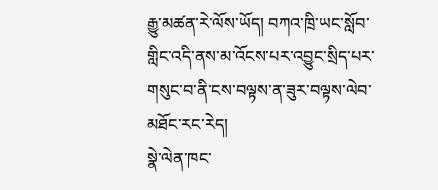རྒྱུ་མཚན་རེ་ལོས་ཡོད། བཀའ་ཁྲི་ཡང་སློབ་གླིང་འདི་ནས་མ་འོངས་པར་འབྱུང་སྲིད་པར་གསུང་བ་ནི་ངས་བལྟས་ན་ཟུར་བལྟས་ལེབ་མཐོང་རང་རེད།
སྣེ་ལེན་ཁང་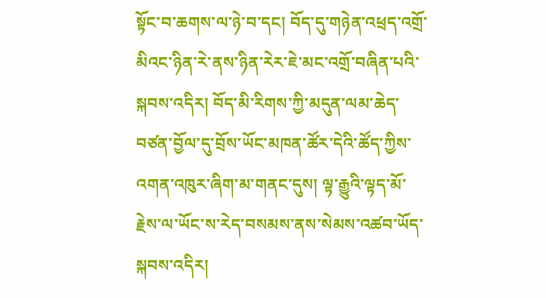སྟོང་བ་ཆགས་ལ་ཉེ་བ་དང། བོད་དུ་གཉེན་འཕྲད་འགྲོ་མིའང་ཉིན་རེ་ནས་ཉིན་རེར་ཇེ་མང་འགྲོ་བཞིན་པའི་སྐབས་འདིར། བོད་མི་རིགས་ཀྱི་མདུན་ལམ་ཆེད་བཙན་བྱོལ་དུ་བྲོས་ཡོང་མཁན་ཚོར་དེའི་ཚོད་ཀྱིས་འགན་འཁུར་ཞིག་མ་གནང་དུས། ལྟ་རྒྱུའི་ལྟད་མོ་རྗེས་ལ་ཡོང་ས་རེད་བསམས་ནས་སེམས་འཚབ་ཡོད་སྐབས་འདིར།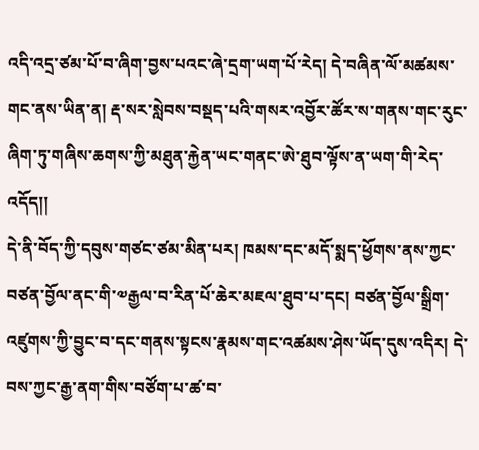འདི་འདྲ་ཙམ་པོ་བ་ཞིག་བྱས་པའང་ཞེ་དྲག་ཡག་པོ་རེད། དེ་བཞིན་ལོ་མཚམས་གང་ནས་ཡིན་ན། རྡ་སར་སླེབས་བསྡད་པའི་གསར་འབྱོར་ཚོར་ས་གནས་གང་རུང་ཞིག་ཏུ་གཞིས་ཆགས་ཀྱི་མཐུན་རྐྱེན་ཡང་གནང་ཨེ་ཐུབ་ལྟོས་ན་ཡག་གི་རེད་འདོད།།
དེ་ནི་བོད་ཀྱི་དབུས་གཙང་ཙམ་མིན་པར། ཁམས་དང་མདོ་སྨད་ཕྱོགས་ནས་ཀྱང་བཙན་བྱོལ་ནང་གི་༧རྒྱལ་བ་རིན་པོ་ཆེར་མཇལ་ཐུབ་པ་དང། བཙན་བྱོལ་སྒྲིག་འཛུགས་ཀྱི་བྱུང་བ་དང་གནས་སྟངས་རྣམས་གང་འཚམས་ཤེས་ཡོད་དུས་འདིར། དེ་བས་ཀྱང་རྒྱ་ནག་གིས་བཙོག་པ་ཚ་བ་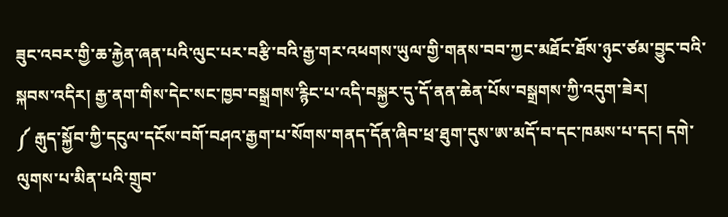ཟུང་འབར་གྱི་ཆ་རྐྱེན་ཞན་པའི་ལུང་པར་བརྩི་བའི་རྒྱ་གར་འཕགས་ཡུལ་གྱི་གནས་བབ་ཀྱང་མཐོང་ཐོས་ཉུང་ཙམ་བྱུང་བའི་སྐབས་འདིར། རྒྱ་ནག་གིས་དེང་སང་ཁྱབ་བསྒྲགས་རྙིང་པ་འདི་བསྐྱར་དུ་དོ་ནན་ཆེན་པོས་བསྒྲགས་ཀྱི་འདུག་ཟེར།
༼ རྒུད་སྐྱོབ་ཀྱི་དངུལ་དངོས་བགོ་བཤའ་རྒྱག་པ་སོགས་གནད་དོན་ཞིབ་ཕྲ་ཐུག་དུས་ཨ་མདོ་བ་དང་ཁམས་པ་དང། དགེ་ལུགས་པ་མིན་པའི་གྲུབ་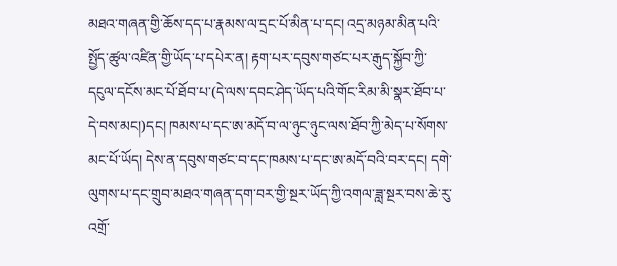མཐའ་གཞན་གྱི་ཆོས་དད་པ་རྣམས་ལ་དྲང་པོ་མིན་པ་དང། འདྲ་མཉམ་མིན་པའི་སྤྱོད་ཚུལ་འཛིན་གྱི་ཡོད་པ་དཔེར་ན། རྟག་པར་དབུས་གཙང་པར་རྒུད་སྐྱོབ་ཀྱི་དངུལ་དངོས་མང་པོ་ཐོབ་པ་(དེ་ལས་དབང་ཤེད་ཡོད་པའི་གོང་རིམ་མི་སྣར་ཐོབ་པ་དེ་བས་མང།)དང། ཁམས་པ་དང་ཨ་མདོ་བ་ལ་ཉུང་ཉུང་ལས་ཐོབ་ཀྱི་མེད་པ་སོགས་མང་པོ་ཡོད། དེས་ན་དབུས་གཙང་བ་དང་ཁམས་པ་དང་ཨ་མདོ་བའི་བར་དང། དགེ་ལུགས་པ་དང་གྲུབ་མཐའ་གཞན་དག་བར་གྱི་སྔར་ཡོད་ཀྱི་འགལ་ཟླ་སྔར་བས་ཆེ་རུ་འགྲོ་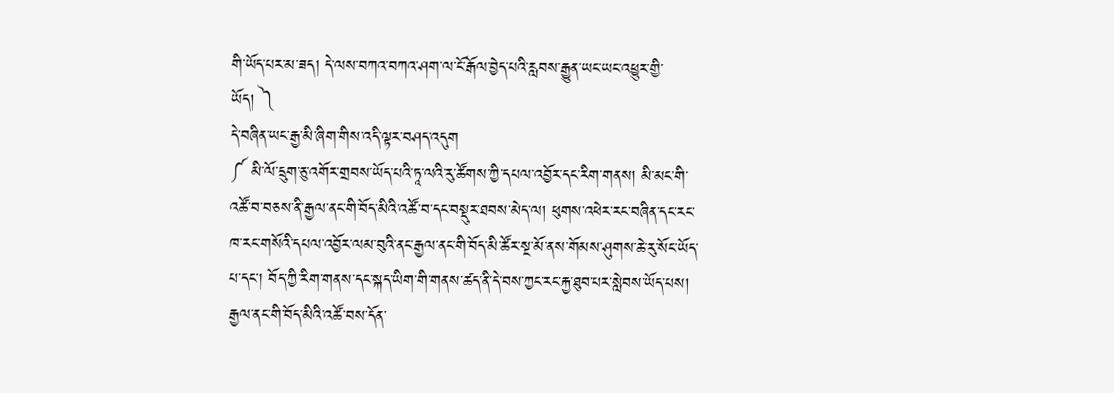གི་ཡོད་པར་མ་ཟད། དེ་ལས་བཀའ་བཀའ་ཤག་ལ་ངོ་རྒོལ་བྱེད་པའི་རླབས་རྒྱུན་ཡང་ཡང་འཕྱུར་གྱི་ཡོད། ༽
དེ་བཞིན་ཡང་རྒྱ་མི་ཞིག་གིས་འདི་ལྟར་བཤད་འདུག
༼ མི་ལོ་དྲུག་ཅུ་འགོར་གྲབས་ཡོད་པའི་ཏཱ་ལའི་རུ་ཚོགས་ཀྱི་དཔལ་འབྱོར་དང་རིག་གནས། མི་མང་གི་འཚོ་བ་བཅས་ནི་རྒྱལ་ནང་གི་བོད་མིའི་འཚོ་བ་དང་བསྡུར་ཐབས་མེད་ལ། ཕུགས་འཕེར་རང་བཞིན་དང་རང་ཁ་རང་གསོའི་དཔལ་འབྱོར་ལམ་བུའི་ནང་རྒྱལ་ནང་གི་བོད་མི་ཚོར་སྔ་མོ་ནས་གོམས་ཤུགས་ཆེ་རུ་སོང་ཡོད་པ་དང། བོད་ཀྱི་རིག་གནས་དང་སྐད་ཡིག་གི་གནས་ཚད་ནི་དེ་བས་ཀྱང་རང་རྐྱ་ཐུབ་པར་སླེབས་ཡོད་པས། རྒྱལ་ནང་གི་བོད་མིའི་འཚོ་བས་དོན་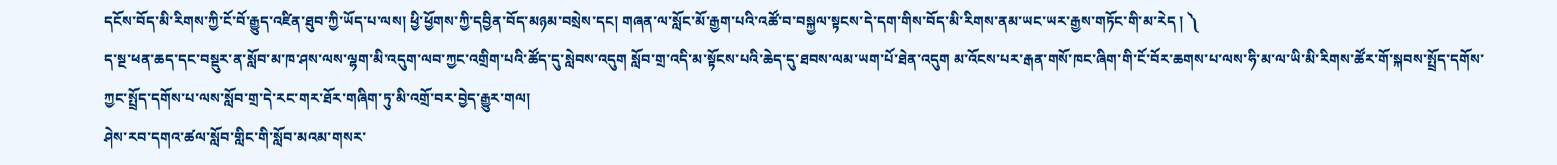དངོས་བོད་མི་རིགས་ཀྱི་ངོ་བོ་རྒྱུད་འཛིན་ཐུབ་ཀྱི་ཡོད་པ་ལས། ཕྱི་ཕྱོགས་ཀྱི་དབྱིན་བོད་མཉམ་བསྲེས་དང། གཞན་ལ་སློང་མོ་རྒྱག་པའི་འཚོ་བ་བསྐྱལ་སྟངས་དེ་དག་གིས་བོད་མི་རིགས་ནམ་ཡང་ཡར་རྒྱས་གཏོང་གི་མ་རེད ། ༽
ད་སྔ་ཕན་ཆད་དང་བསྡུར་ན་སློབ་མ་ཁ་ཤས་ལས་ལྷག་མི་འདུག་ལབ་ཀྱང་འགྲིག་པའི་ཚོད་དུ་སླེབས་འདུག སློབ་གྲ་འདི་མ་སྟོངས་པའི་ཆེད་དུ་ཐབས་ལམ་ཡག་པོ་ཐེན་འདུག མ་འོངས་པར་རྒན་གསོ་ཁང་ཞིག་གི་ངོ་བོར་ཆགས་པ་ལས་ཧི་མ་ལ་ཡི་མི་རིགས་ཚོར་གོ་སྐབས་སྤྲོད་དགོས་ཀྱང་སྤྲོད་དགོས་པ་ལས་སློབ་གྲ་དེ་རང་གར་ཐོར་གཞིག་ཏུ་མི་འགྲོ་བར་བྱེད་རྒྱུར་གལ།
ཤེས་རབ་དགའ་ཚལ་སློབ་གླིང་གི་སློབ་མའམ་གསར་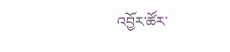འབྱོར་ཚོར་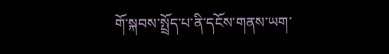གོ་སྐབས་སྤྲོད་པ་ནི་དངོས་གནས་ཡག་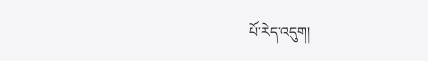པོ་རེད་འདུག།